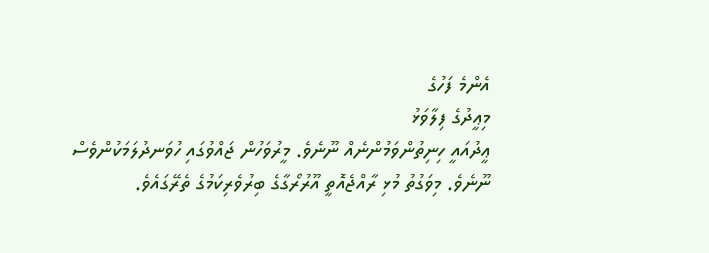އެންމެ ފަހުގެ
މިޢީދުގެ ފިލާވަޅު
ޢީދުއައީ ހިނިތުންވަމުންނެއް ނޫނެވެ. މީރުވަހުން ޖައްވުގައި ހުވަނދުލަމަކުންވެސް ނޫނެވެ. މިވަގުތު މުޅި ރާއްޖެއޮތީ އޫރުރޯގާގެ ބިރުވެރިކަމުގެ ތެރޭގައެވެ.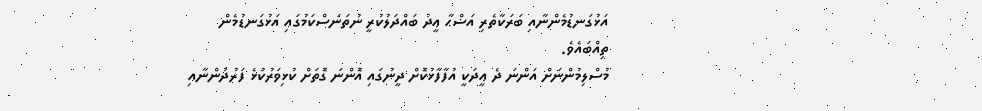އަޅުގަނޑުމެންނާއި ބަރަކާތެރި އަޟްޙާ ޢީދު ބައްދަލުކުރީ ނުތަނަސްކަމުގައި އަޅުގަނޑުމެން ތިއްބައެވެ.
މުސްލިމުންނަށް އަންނަ ދެ ޢީދަކީ އުފާފާޅުކޮށް ދީނުގައި އޮންނަ ގޮތަށް ކުޅިވަރުކުޅެ ފަރުދުންނާއި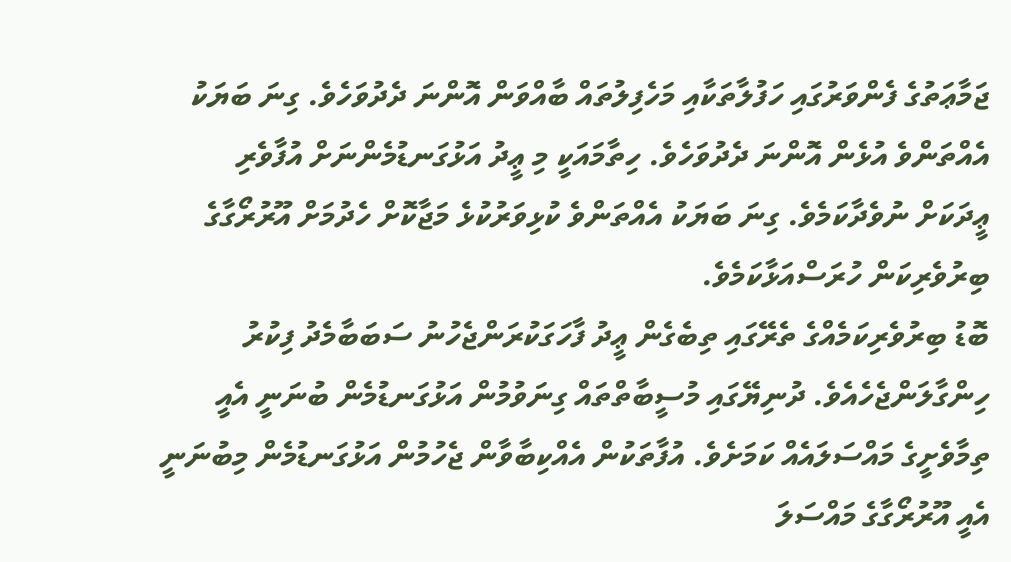ޖަމާޢަތުގެ ފެންވަރުގައި ހަފުލާތަކާއި މަހެފިލުތައް ބާއްވަން އޮންނަ ދެދުވަހެވެ. ގިނަ ބަޔަކު އެއްތަންވެ އުޅެން އޮންނަ ދެދުވަހެވެ. ހިތާމައަކީ މި ޢީދު އަޅުގަނޑުމެންނަށް އުފާވެރި ޢީދަކަށް ނުވެދާކަމެވެ. ގިނަ ބަޔަކު އެއްތަންވެ ކުޅިވަރުކުޅެ މަޖާކޮށް ހެދުމަށް އޫރުރޯގާގެ ބިރުވެރިކަން ހުރަސްއަޅާކަމެވެ.
ބޮޑު ބިރުވެރިކަމެއްގެ ތެރޭގައި ތިބެގެން ޢީދު ފާހަގަކުރަންޖެހުނު ސަބަބާމެދު ފިކުރު ހިންގާލަންޖެހެއެވެ. ދުނިޔޭގައި މުސީބާތްތައް ގިނަވުމުން އަޅުގަނޑުމެން ބުނަނީ އެއީ ތިމާވެށީގެ މައްސަލައެއް ކަމަށެވެ. އުފާތަކުން އެއްކިބާވާން ޖެހުމުން އަޅުގަނޑުމެން މިބުނަނީ އެއީ އޫރުރޯގާގެ މައްސަލަ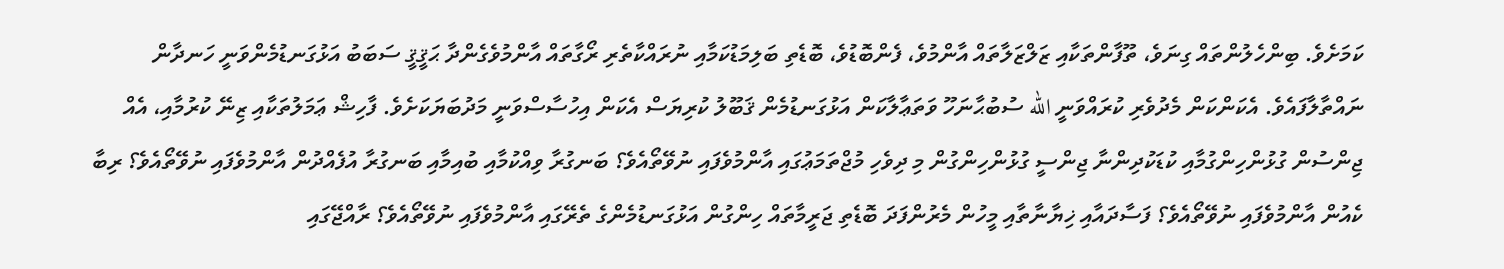ކަމަށެވެ. ބިންހެލުންތައް ގިނަވެ، ތޫފާންތަކާއި ޒަލްޒަލާތައް އާންމުވެ، ފެންބޮޑުވެ، ބޮޑެތި ބަލިމަޑުކަމާއި ނުރައްކާތެރި ރޯގާތައް އާންމުވެގެންދާ ޙަޤީޤީ ސަބަބު އަޅުގަނޑުމެންވަނީ ހަނދާން ނައްތާލާފައެވެ. އެކަންކަން މެދުވެރި ކުރައްވަނީ الله ސުބުޙާނަހޫ ވަތަޢާލާކަން އަޅުގަނޑުމެން ޤަބޫލު ކުރިޔަސް އެކަން އިހުސާސްވަނީ މަދުބަޔަކަށެވެ. ފާހިޝް ޢަމަލުތަކާއި ޒިނޭ ކުރުމާއި، އެއް ޖިންސުން ގުޅުންހިންގުމާއި ކުޑަކުދިންނާ ޖިންސީ ގުޅުންހިންގުން މި ދިވެހި މުޖްތަމަޢުގައި އާންމުވެފައި ނުވޭތޯއެވެ؟ ބަނގުރާ ވިއްކުމާއި ބުއިމާއި ބަނގުރާ އުފެއްދުން އާންމުވެފައި ނުވޭތޯއެވެ؟ ރިބާ ކެއުން އާންމުވެފައި ނުވޭތޯއެވެ؟ ފަސާދައާއި ޚިޔާނާތާއި މީހުން މެރުންފަދަ ބޮޑެތި ޖަރީމާތައް ހިންގުން އަޅުގަނޑުމެންގެ ތެރޭގައި އާންމުވެފައި ނުވޭތޯއެވެ؟ ރާއްޖޭގައި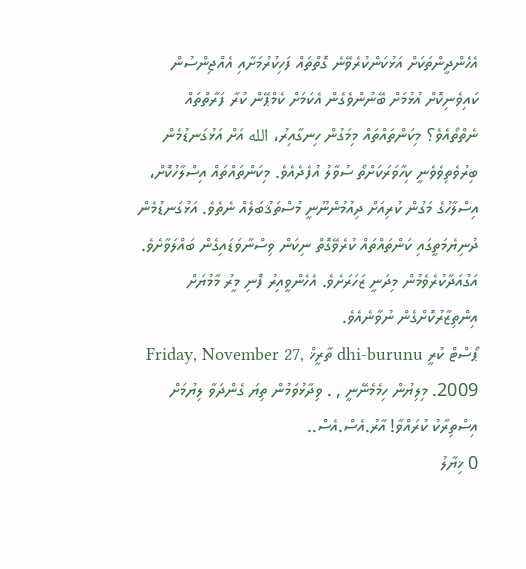އެހެންދީންތަކަށް އަޅުކަންކުރެވޭނެ ގޮތްތައް ފަހިކުރުމަށާއި އެއްޖިންސުން ކައިވެނިކޮށް އުޅުމަށް ބޭނުންވެގެން އެކަމަށް ކެމްޕޭން ކުރާ ފަރާތްތައް ނެތްތޯއެވެ؟ މިކަންތައްތައް މިމަގުން ހިނގާއިރު، الله އަށް އަޅުގަނޑުމެން ބިރުވެތިވެވެނީ ކިހާވަރަކަށްތޯ ސުވާލު އުފެދެއެވެ. މިކަންތައްތައް އިސްލާހުކޮށް، އިސްލާހުގެ މަގުން ކުރިއަށް ދިއުމުންނޫނީ މުސްތަޤުބަލެއް ނެތެވެ. އަޅުގަނޑުމެން ދުނިޔެމަތީގައި ކަންތައްތައް ކުރެވޭގޮތް ނިކަން ވިސްނާވަޑައިގެން ބައްލަވާށެވެ. އަގުއަދާކުރެވެމުން މިދަނީ ޒަހަރަށެވެ. އެހެންވީއިރު ފޮނި މީރު މާމުޔަށް އިންތިޒާރުކޮށްގެން ނުވާނެއެވެ.
ޕޯސްޓް ކުރީ dhi-burunu ތާރީޚް Friday, November 27, 2009. މިލިޔުން ހިމެމެނޭނީ , . ވިދާޅުވަމުން ތިޔަ ގެންދަވާ ލިޔުމަށް އިސްތިރާކު ކުރައްވާ! އާރު.އެސް.އެސް..
0 ޚިޔާލު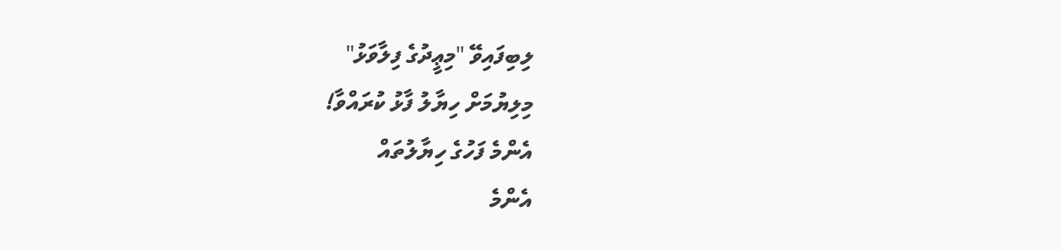ލިބިފައިވޭ "މިޢީދުގެ ފިލާވަޅު"
މިލިޔުމަށް ހިޔާލު ފާޅު ކުރައްވާ!
އެންމެ ފަހުގެ ހިޔާލުތައް
އެންމެ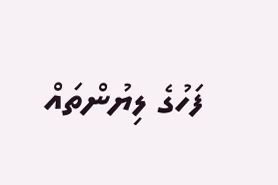ފަހުގެ ލިޔުންތައް